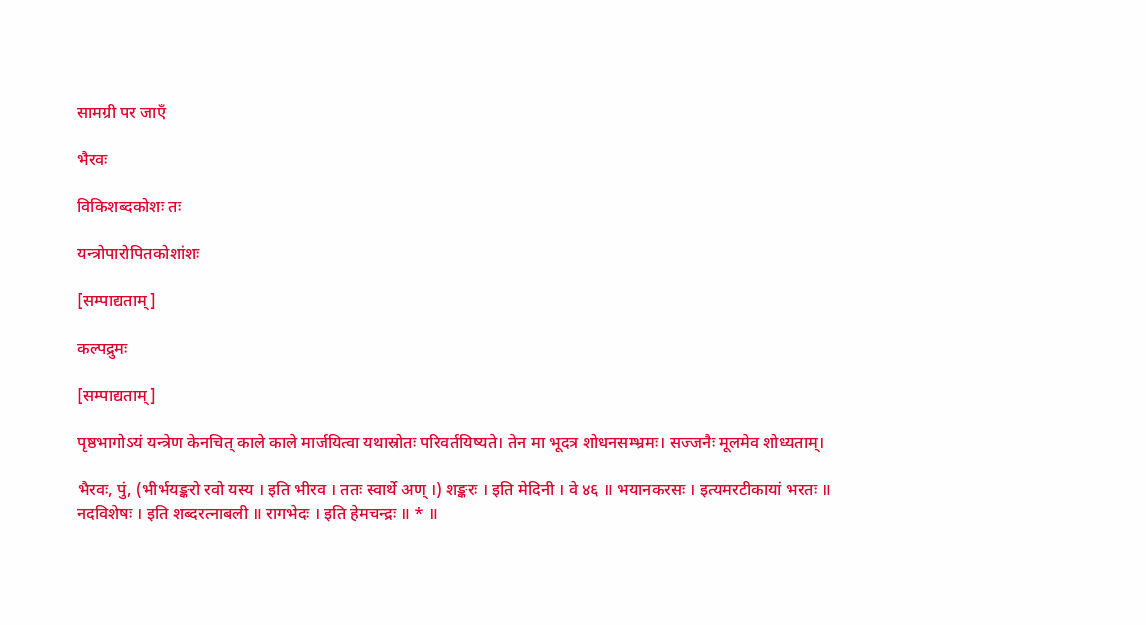सामग्री पर जाएँ

भैरवः

विकिशब्दकोशः तः

यन्त्रोपारोपितकोशांशः

[सम्पाद्यताम्]

कल्पद्रुमः

[सम्पाद्यताम्]

पृष्ठभागोऽयं यन्त्रेण केनचित् काले काले मार्जयित्वा यथास्रोतः परिवर्तयिष्यते। तेन मा भूदत्र शोधनसम्भ्रमः। सज्जनैः मूलमेव शोध्यताम्।

भैरवः, पुं, (भीर्भयङ्करो रवो यस्य । इति भीरव । ततः स्वार्थे अण् ।) शङ्करः । इति मेदिनी । वे ४६ ॥ भयानकरसः । इत्यमरटीकायां भरतः ॥ नदविशेषः । इति शब्दरत्नाबली ॥ रागभेदः । इति हेमचन्द्रः ॥ * ॥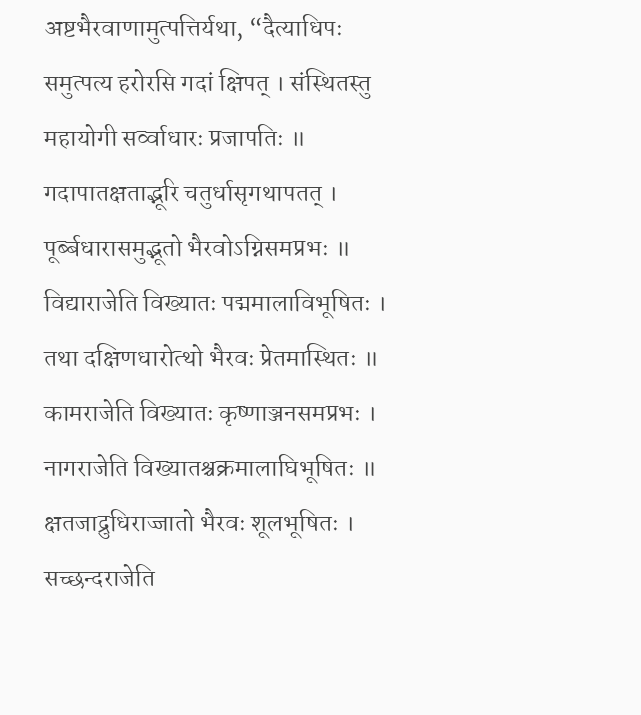अष्टभैरवाणामुत्पत्तिर्यथा, “दैत्याधिपः समुत्पत्य हरोरसि गदां क्षिपत् । संस्थितस्तु महायोगी सर्व्वाधारः प्रजापतिः ॥ गदापातक्षताद्भूरि चतुर्धासृगथापतत् । पूर्ब्बधारासमुद्भूतो भैरवोऽग्निसमप्रभः ॥ विद्याराजेति विख्यातः पद्ममालाविभूषितः । तथा दक्षिणधारोत्थो भैरवः प्रेतमास्थितः ॥ कामराजेति विख्यातः कृष्णाञ्जनसमप्रभः । नागराजेति विख्यातश्चक्रमालाघिभूषितः ॥ क्षतजाद्रुधिराज्जातो भैरवः शूलभूषितः । सच्छन्दराजेति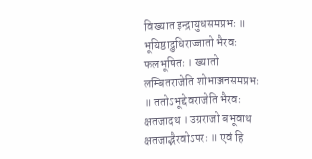विख्यात इन्द्रायुधसमप्रभः ॥ भूयिष्ठाद्रुधिराज्जातो भैरवः फलभूषितः । ख्यातो लम्बितराजेति शोभाञ्जनसमप्रभः ॥ ततोऽभूद्देवराजेति भैरवः क्षतजादथ । उग्रराजो बभूवाथ क्षतजाद्भैरवोऽपरः ॥ एवं हि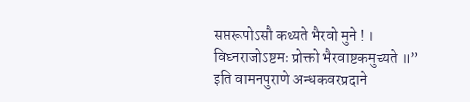सप्तरूपोऽसौ कथ्यते भैरवो मुने ! । विघ्नराजोऽष्टमः प्रोक्तो भैरवाष्टकमुच्यते ॥” इति वामनपुराणे अन्धकवरप्रदाने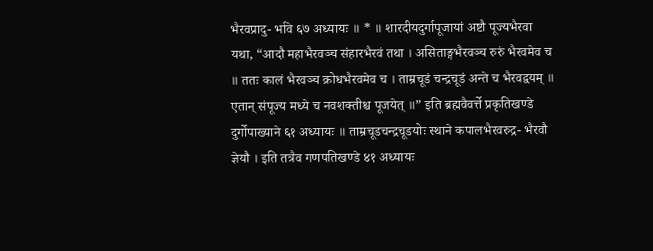भैरवप्रादु- र्भावे ६७ अध्यायः ॥ * ॥ शारदीयदुर्गापूजायां अष्टौ पूज्यभैरवा यथा, “आदौ महाभैरवञ्च संहारभैरवं तथा । असिताङ्गभैरवञ्च रुरुं भैरवमेव च ॥ ततः कालं भैरवञ्च क्रोधभैरवमेव च । ताम्रचूडं चन्द्रचूडं अन्ते च भैरवद्वयम् ॥ एतान् संपूज्य मध्ये च नवशक्तीश्च पूजयेत् ॥” इति ब्रह्मवैवर्त्ते प्रकृतिखण्डे दुर्गोपाख्याने ६१ अध्यायः ॥ ताम्रचूडचन्द्रचूडयोः स्थाने कपालभैरवरुद्र- भैरवौ ज्ञेयौ । इति तत्रैव गणपतिखण्डे ४१ अध्यायः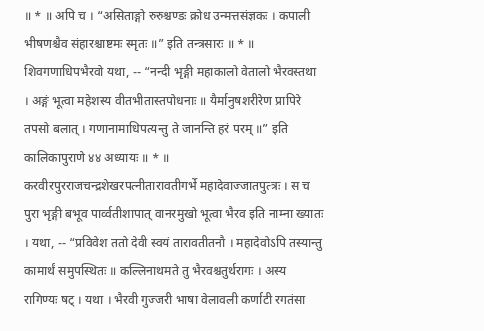॥ * ॥ अपि च । “असिताङ्गो रुरुश्चण्डः क्रोध उन्मत्तसंज्ञकः । कपाली भीषणश्चैव संहारश्चाष्टमः स्मृतः ॥” इति तन्त्रसारः ॥ * ॥ शिवगणाधिपभैरवो यथा, -- “नन्दी भृङ्गी महाकालो वेतालो भैरवस्तथा । अङ्गं भूत्वा महेशस्य वीतभीतास्तपोधनाः ॥ यैर्मानुषशरीरेण प्रापिरे तपसो बलात् । गणानामाधिपत्यन्तु ते जानन्ति हरं परम् ॥” इति कालिकापुराणे ४४ अध्यायः ॥ * ॥ करवीरपुरराजचन्द्रशेखरपत्नीतारावतीगर्भे महादेवाज्जातपुत्त्रः । स च पुरा भृङ्गी बभूव पार्व्वतीशापात् वानरमुखो भूत्वा भैरव इति नाम्ना ख्यातः । यथा, -- “प्रविवेश ततो देवी स्वयं तारावतीतनौ । महादेवोऽपि तस्यान्तु कामार्थं समुपस्थितः ॥ कल्लिनाथमते तु भैरवश्चतुर्थरागः । अस्य रागिण्यः षट् । यथा । भैरवी गुज्जरी भाषा वेलावली कर्णाटी रगतंसा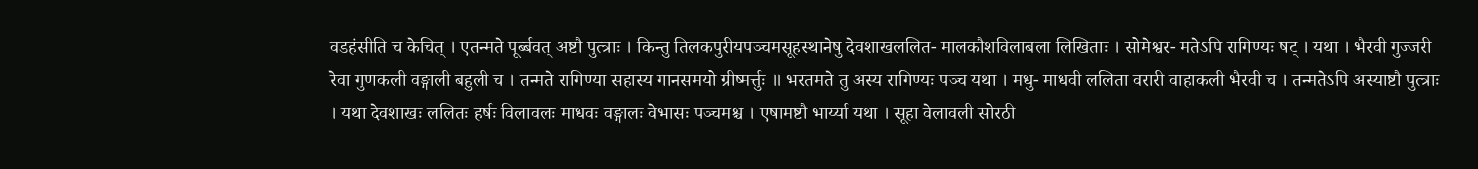वडहंसीति च केचित् । एतन्मते पूर्ब्बवत् अष्टौ पुत्त्राः । किन्तु तिलकपुरीयपञ्चमसूहस्थानेषु देवशाखललित- मालकौशविलाबला लिखिताः । सोमेश्वर- मतेऽपि रागिण्यः षट् । यथा । भैरवी गुज्जरी रेवा गुणकली वङ्गाली बहुली च । तन्मते रागिण्या सहास्य गानसमयो ग्रीष्मर्त्तुः ॥ भरतमते तु अस्य रागिण्यः पञ्च यथा । मधु- माधवी ललिता वरारी वाहाकली भैरवी च । तन्मतेऽपि अस्याष्टौ पुत्त्राः । यथा देवशाखः ललितः हर्षः विलावलः माधवः वङ्गालः वेभासः पञ्चमश्च । एषामष्टौ भार्य्या यथा । सूहा वेलावली सोरठी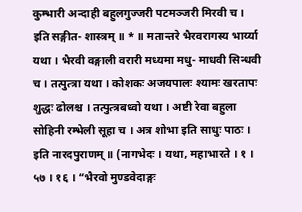कुम्भारी अन्दाही बहुलगुज्जरी पटमञ्जरी मिरवी च । इति सङ्गीत- शास्त्रम् ॥ * ॥ मतान्तरे भैरवरागस्य भार्य्या यथा । भैरवी वङ्गाली वरारी मध्यमा मधु- माधवी सिन्धवी च । तत्पुत्त्रा यथा । कोशकः अजयपालः श्यामः खरतापः शुद्धः ढोलश्च । तत्पुत्त्रबध्वो यथा । अष्टी रेवा बहुला सोहिनी रम्भेली सूहा च । अत्र शोभा इति साधुः पाठः । इति नारदपुराणम् ॥ (नागभेदः । यथा, महाभारते । १ । ५७ । १६ । “भैरवो मुण्डवेदाङ्गः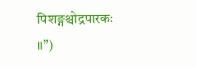पिशङ्गश्चोद्रपारकः ॥”)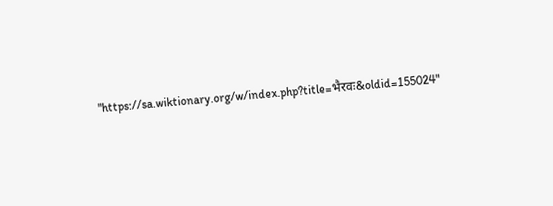"https://sa.wiktionary.org/w/index.php?title=भैरवः&oldid=155024"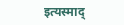इत्यस्माद्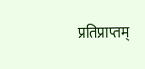प्रतिप्राप्तम्